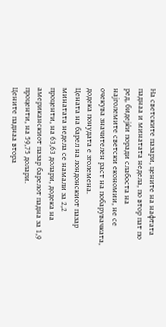На светските пазари, цените на нафтата паднаа и минатата недела, по втор пат по ред, бидејќи поради слабоста на најголемите светски економии, не се очекува значителен раст на побарувачката, додека понудата е зголемена.
Цената на барел на лондонскиот пазар минатата недела се намали за 2,2 проценти, на 63,63 долари, додека на американскиот пазар барелот падна за 1,9 проценти, на 59,75 долари.
Цените паднаа втора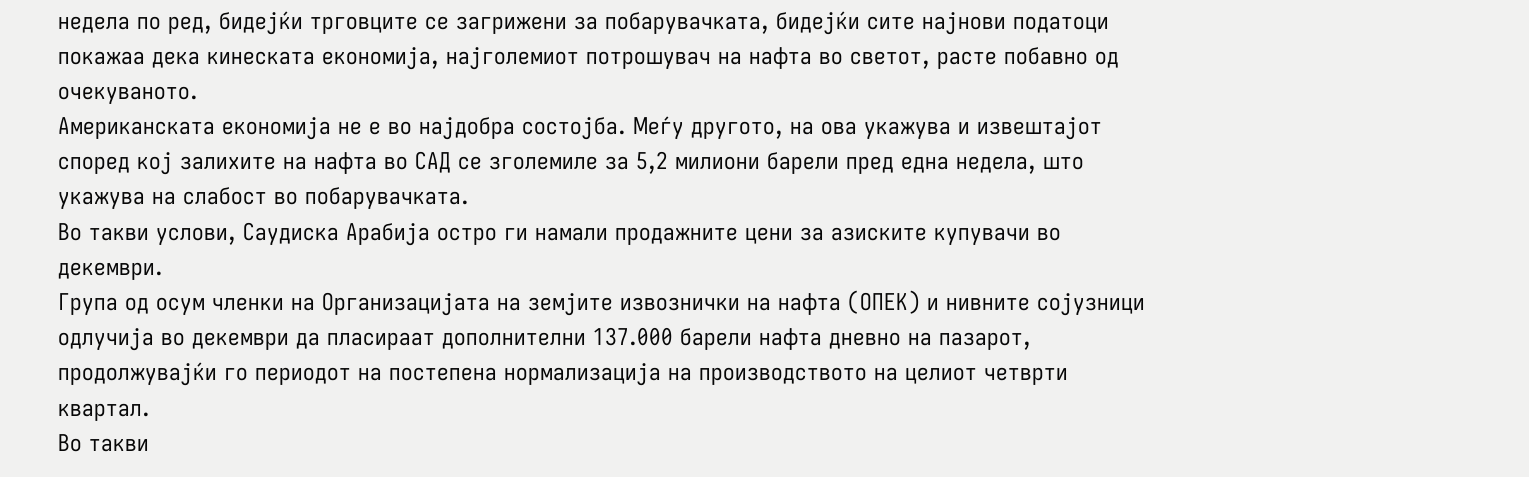недела по ред, бидејќи трговците се загрижени за побарувачката, бидејќи сите најнови податоци покажаа дека кинеската економија, најголемиот потрошувач на нафта во светот, расте побавно од очекуваното.
Американската економија не е во најдобра состојба. Меѓу другото, на ова укажува и извештајот според кој залихите на нафта во САД се зголемиле за 5,2 милиони барели пред една недела, што укажува на слабост во побарувачката.
Во такви услови, Саудиска Арабија остро ги намали продажните цени за азиските купувачи во декември.
Група од осум членки на Организацијата на земјите извознички на нафта (ОПЕК) и нивните сојузници одлучија во декември да пласираат дополнителни 137.000 барели нафта дневно на пазарот, продолжувајќи го периодот на постепена нормализација на производството на целиот четврти квартал.
Во такви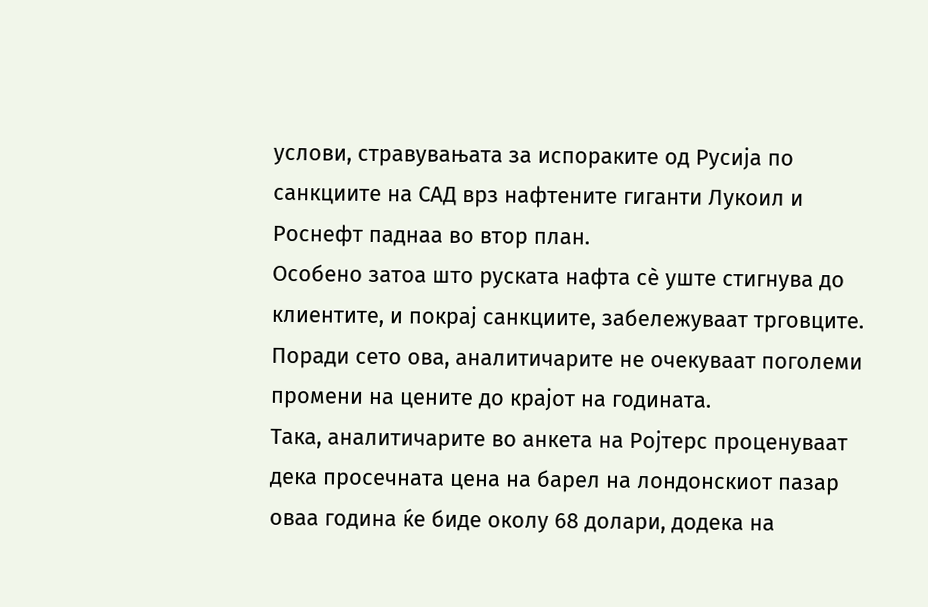услови, стравувањата за испораките од Русија по санкциите на САД врз нафтените гиганти Лукоил и Роснефт паднаа во втор план.
Особено затоа што руската нафта сè уште стигнува до клиентите, и покрај санкциите, забележуваат трговците.
Поради сето ова, аналитичарите не очекуваат поголеми промени на цените до крајот на годината.
Така, аналитичарите во анкета на Ројтерс проценуваат дека просечната цена на барел на лондонскиот пазар оваа година ќе биде околу 68 долари, додека на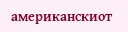американскиот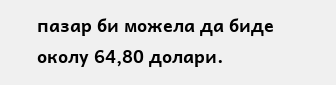пазар би можела да биде околу 64,80 долари.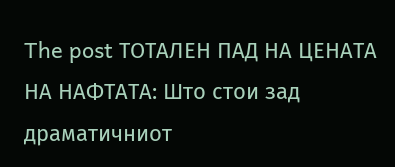The post ТОТАЛЕН ПАД НА ЦЕНАТА НА НАФТАТА: Што стои зад драматичниот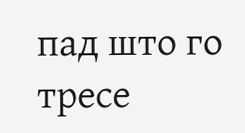пад што го тресе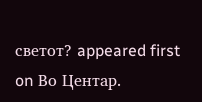светот? appeared first on Во Центар.